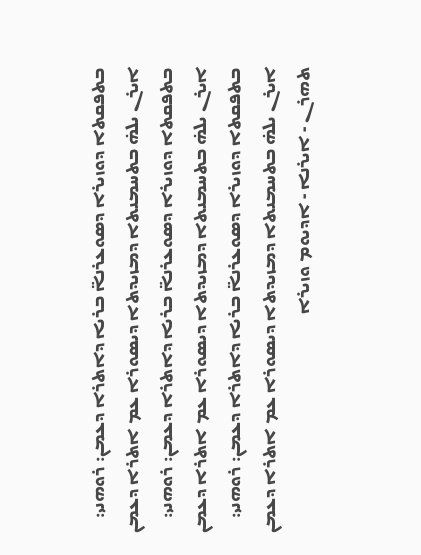ܒܬܦܩܬܐ ܕܘܙܝܪܐ ܕܣܘܥܪܢܐ̈ ܒܪܝܐ ܕܐܬܪܐ ܕܥܡܢ: ܪܘܗܢܝ: ܐܝܪܢ ܝܠܗ̇ ܒܬܚܡܢܬܐ ܕܡܙܝܕܬܐ ܕܝܣܘܪܐ ܥܡ ܐܬܪܐ ܕܥܡܢ
ܒܬܦܩܬܐ ܕܘܙܝܪܐ ܕܣܘܥܪܢܐ̈ ܒܪܝܐ ܕܐܬܪܐ ܕܥܡܢ: ܪܘܗܢܝ: ܐܝܪܢ ܝܠܗ̇ ܒܬܚܡܢܬܐ ܕܡܙܝܕܬܐ ܕܝܣܘܪܐ ܥܡ ܐܬܪܐ ܕܥܡܢ
ܒܬܦܩܬܐ ܕܘܙܝܪܐ ܕܣܘܥܪܢܐ̈ ܒܪܝܐ ܕܐܬܪܐ ܕܥܡܢ: ܪܘܗܢܝ: ܐܝܪܢ ܝܠܗ̇ ܒܬܚܡܢܬܐ ܕܡܙܝܕܬܐ ܕܝܣܘܪܐ ܥܡ ܐܬܪܐ ܕܥܡܢ
ܬܗܪܢ - ܐܝܪܢܐ - ܐܕܝܘܡ ܘܙܝܪܐ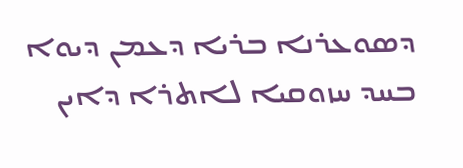ܕܣܘܥܪܢܐ ܒܪܝܐ ܕܥܡܢ ܕܝܘܐ ܒܚܕ ܚܙܘܩܝܐ ܠܐܬܪܐ ܕܐܝܢ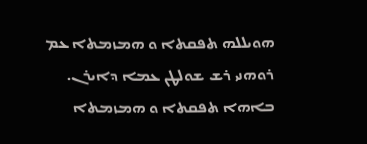ܗܘܝܠܠܗ ܬܦܩܬܐ ܘ ܗܡܙܡܬܐ ܥܡ ܪܘܗܢܝ ܪܫ ܫܘܠܛܢ ܥܡܐ ܕܐܝܪܢ. ܒܐܗܐ ܬܦܩܬܐ ܘ ܗܡܙܡܬܐ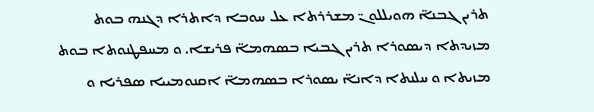ܬܪܝܢ ܓܒܢܐ̈ ܗܘܝܠܠܘܢ̈ ܡܫܪܪܬܐ ܥܠ ܚܘܒܐ ܕܐܬܪܐ ܕܓܢܗ ܒܘܬ ܡܙܝܕܬܐ ܕܝܣܘܪܐ ܬܪܝܢ ܓܒܝܐ ܒܣܗܡܐ̈ ܦܪܝܫܐ. ܘ ܡܚܦܛܢܘܬܐ ܒܘܬ ܡܙܝܬܐ ܘ ܚܠܢܬܐ ܕܐܢܐ̈ ܝܣܘܪܐ ܒܣܗܡܐ̈ ܐܩܢܘܡܝܝܐ ܣܦܪܝܐ ܘ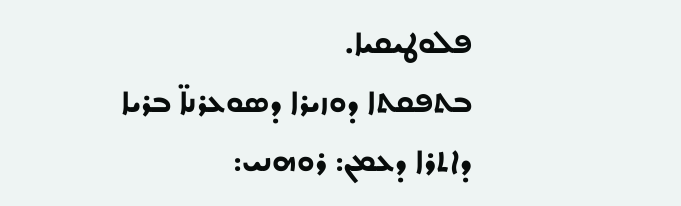ܦܠܘܛܝܩܝܐ.
ܒܬܦܩܬܐ ܕܘܙܝܪܐ ܕܣܘܥܪܢܐ̈ ܒܪܝܐ ܕܐܬܪܐ ܕܥܡܢ: ܪܘܗܢܝ: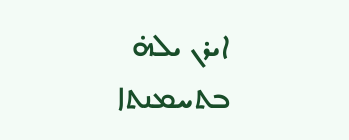ܐܝܪܢ ܝܠܗ̇ ܒܬܚܡܢܬܐ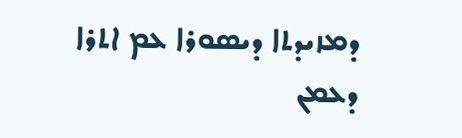ܕܡܙܝܕܬܐ ܕܝܣܘܪܐ ܥܡ ܐܬܪܐ ܕܥܡܢ